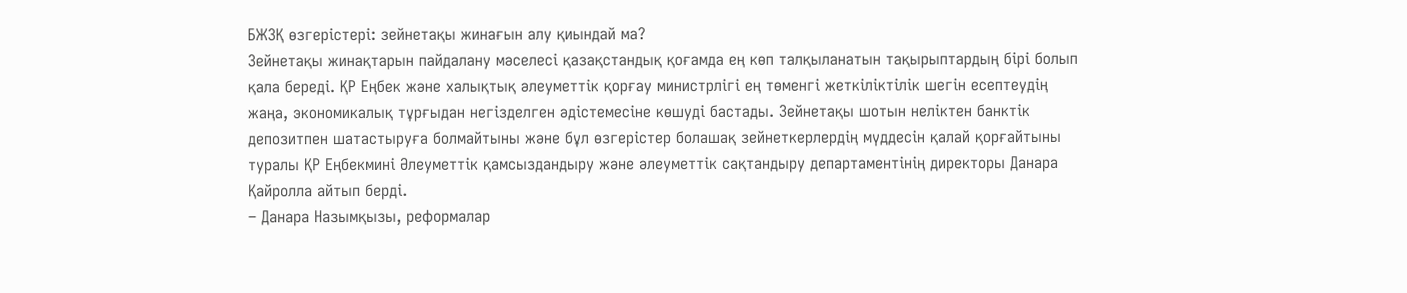БЖЗҚ өзгерістері: зейнетақы жинағын алу қиындай ма?
Зейнетақы жинақтарын пайдалану мәселесі қазақстандық қоғамда ең көп талқыланатын тақырыптардың бірі болып қала береді. ҚР Еңбек және халықтық әлеуметтік қорғау министрлігі ең төменгі жеткіліктілік шегін есептеудің жаңа, экономикалық тұрғыдан негізделген әдістемесіне көшуді бастады. Зейнетақы шотын неліктен банктік депозитпен шатастыруға болмайтыны және бұл өзгерістер болашақ зейнеткерлердің мүддесін қалай қорғайтыны туралы ҚР Еңбекмині Әлеуметтік қамсыздандыру және әлеуметтік сақтандыру департаментінің директоры Данара Қайролла айтып берді.
– Данара Назымқызы, реформалар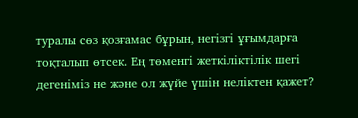туралы сөз қозғамас бұрын, негізгі ұғымдарға тоқталып өтсек. Ең төменгі жеткіліктілік шегі дегеніміз не және ол жүйе үшін неліктен қажет?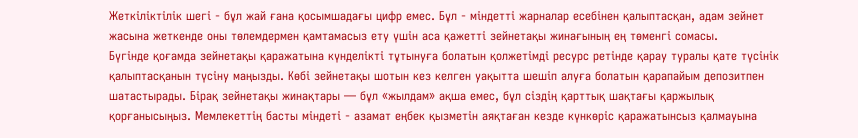Жеткіліктілік шегі - бұл жай ғана қосымшадағы цифр емес. Бұл - міндетті жарналар есебінен қалыптасқан, адам зейнет жасына жеткенде оны төлемдермен қамтамасыз ету үшін аса қажетті зейнетақы жинағының ең төменгі сомасы.
Бүгінде қоғамда зейнетақы қаражатына күнделікті тұтынуға болатын қолжетімді ресурс ретінде қарау туралы қате түсінік қалыптасқанын түсіну маңызды. Көбі зейнетақы шотын кез келген уақытта шешіп алуға болатын қарапайым депозитпен шатастырады. Бірақ зейнетақы жинақтары — бұл «жылдам» ақша емес, бұл сіздің қарттық шақтағы қаржылық қорғанысыңыз. Мемлекеттің басты міндеті - азамат еңбек қызметін аяқтаған кезде күнкөріс қаражатынсыз қалмауына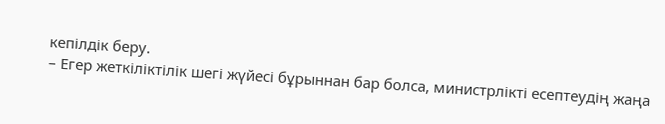кепілдік беру.
– Егер жеткіліктілік шегі жүйесі бұрыннан бар болса, министрлікті есептеудің жаңа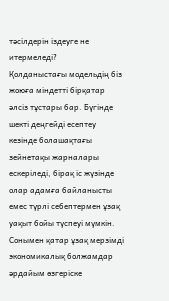тәсілдерін іздеуге не итермеледі?
Қолданыстағы модельдің біз жоюға міндетті бірқатар әлсіз тұстары бар. Бүгінде шекті деңгейді есептеу кезінде болашақтағы зейнетақы жарналары ескеріледі, бірақ іс жүзінде олар адамға байланысты емес түрлі себептермен ұзақ уақыт бойы түспеуі мүмкін. Сонымен қатар ұзақ мерзімді экономикалық болжамдар әрдайым өзгеріске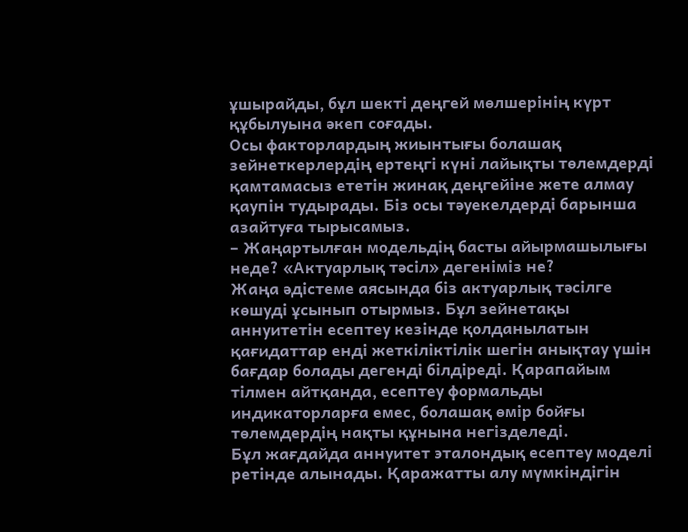ұшырайды, бұл шекті деңгей мөлшерінің күрт құбылуына әкеп соғады.
Осы факторлардың жиынтығы болашақ зейнеткерлердің ертеңгі күні лайықты төлемдерді қамтамасыз ететін жинақ деңгейіне жете алмау қаупін тудырады. Біз осы тәуекелдерді барынша азайтуға тырысамыз.
– Жаңартылған модельдің басты айырмашылығы неде? «Актуарлық тәсіл» дегеніміз не?
Жаңа әдістеме аясында біз актуарлық тәсілге көшуді ұсынып отырмыз. Бұл зейнетақы аннуитетін есептеу кезінде қолданылатын қағидаттар енді жеткіліктілік шегін анықтау үшін бағдар болады дегенді білдіреді. Қарапайым тілмен айтқанда, есептеу формальды индикаторларға емес, болашақ өмір бойғы төлемдердің нақты құнына негізделеді.
Бұл жағдайда аннуитет эталондық есептеу моделі ретінде алынады. Қаражатты алу мүмкіндігін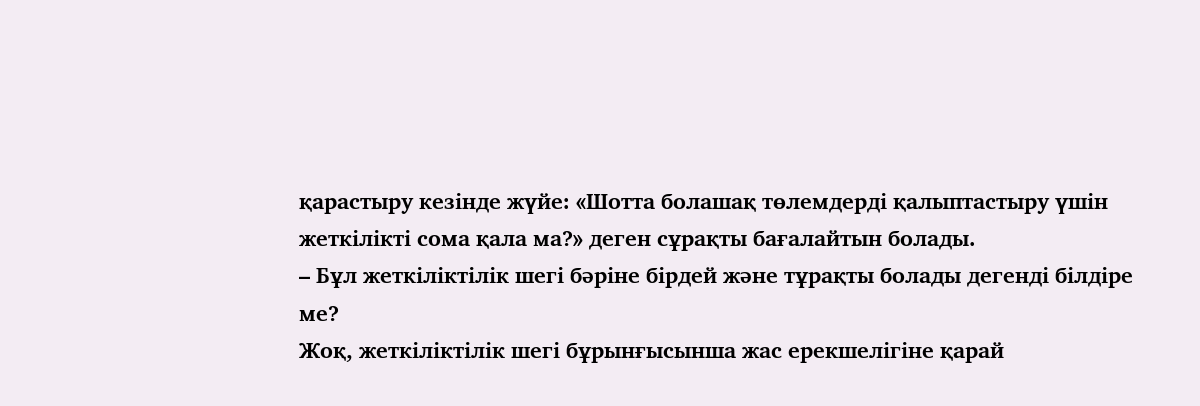қарастыру кезінде жүйе: «Шотта болашақ төлемдерді қалыптастыру үшін жеткілікті сома қала ма?» деген сұрақты бағалайтын болады.
– Бұл жеткіліктілік шегі бәріне бірдей және тұрақты болады дегенді білдіре ме?
Жоқ, жеткіліктілік шегі бұрынғысынша жас ерекшелігіне қарай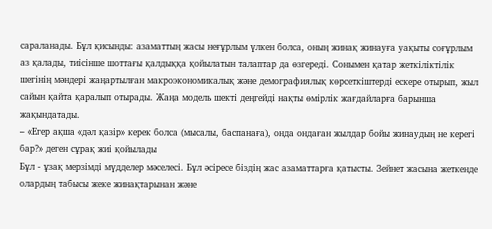сараланады. Бұл қисынды: азаматтың жасы неғұрлым үлкен болса, оның жинақ жинауға уақыты соғұрлым аз қалады, тиісінше шоттағы қалдыққа қойылатын талаптар да өзгереді. Сонымен қатар жеткіліктілік шегінің мәндері жаңартылған макроэкономикалық және демографиялық көрсеткіштерді ескере отырып, жыл сайын қайта қаралып отырады. Жаңа модель шекті деңгейді нақты өмірлік жағдайларға барынша жақындатады.
– «Егер ақша «дәл қазір» керек болса (мысалы, баспанаға), онда ондаған жылдар бойы жинаудың не керегі бар?» деген сұрақ жиі қойылады
Бұл - ұзақ мерзімді мүдделер мәселесі. Бұл әсіресе біздің жас азаматтарға қатысты. Зейнет жасына жеткенде олардың табысы жеке жинақтарынан және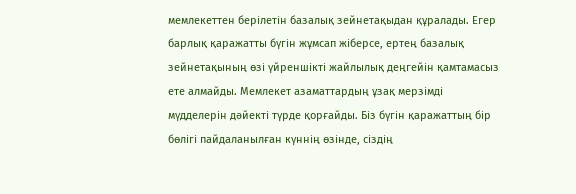мемлекеттен берілетін базалық зейнетақыдан құралады. Егер барлық қаражатты бүгін жұмсап жіберсе, ертең базалық зейнетақының өзі үйреншікті жайлылық деңгейін қамтамасыз ете алмайды. Мемлекет азаматтардың ұзақ мерзімді мүдделерін дәйекті түрде қорғайды. Біз бүгін қаражаттың бір бөлігі пайдаланылған күннің өзінде, сіздің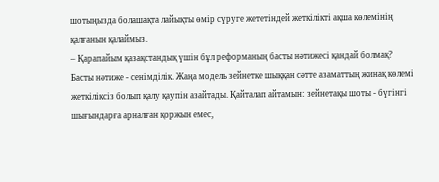шотыңызда болашақта лайықты өмір сүруге жететіндей жеткілікті ақша көлемінің қалғанын қалаймыз.
– Қарапайым қазақстандық үшін бұл реформаның басты нәтижесі қандай болмақ?
Басты нәтиже - сенімділік. Жаңа модель зейнетке шыққан сәтте азаматтың жинақ көлемі жеткіліксіз болып қалу қаупін азайтады. Қайталап айтамын: зейнетақы шоты - бүгінгі шығындарға арналған қоржын емес,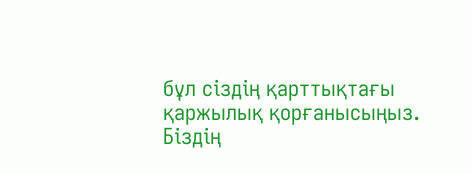бұл сіздің қарттықтағы қаржылық қорғанысыңыз. Біздің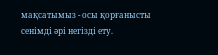мақсатымыз - осы қорғанысты сенімді әрі негізді ету.